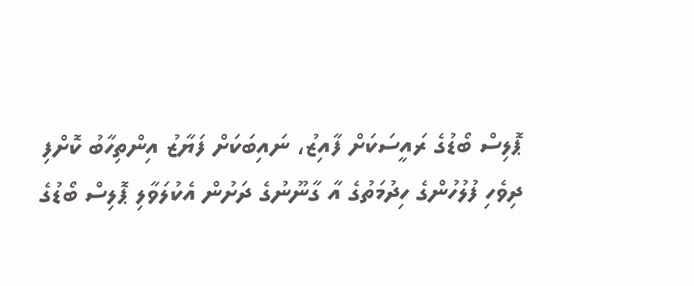ޕޮލިސް ބޯޑުގެ ރައީސަކަށް ފާއިޒު، ނައިބަކަށް ފަޔާޒު އިންތިހާބު ކޮށްފި
ދިވެހި ފުލުހުންގެ ހިދުމަތުގެ އާ ގާނޫނުގެ ދަށުން އެކުލަވާލި ޕޮލިސް ބޯޑުގެ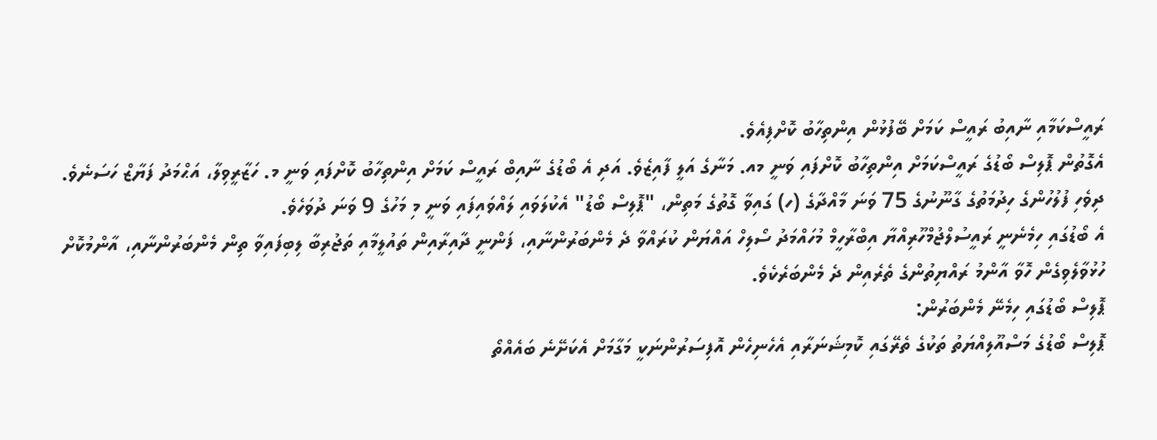ރައީސްކަމާއި ނާއިބު ރައީސް ކަމަށް ބޭފުޅުން އިންތިހާބު ކޮށްފިއެވެ.
އެގޮތުން ޕޮލިސް ބޯޑުގެ ރައީސްކަމަށް އިންތިހާބު ކޮށްފައި ވަނީ މއ. މަނާގެ އަލީ ފާއިޒެވެ. އަދި އެ ބޯޑުގެ ނާއިބް ރައީސް ކަމަށް އިންތިހާބު ކޮށްފައި ވަނީ މ. ހަޒާރީވިލާ، އަޙްމަދު ފަޔާޒް ހަސަނެވެ.
ދިވެހި ފުލުހުންގެ ހިދުމަތުގެ ގާނޫނުގެ 75 ވަނަ މާއްދާގެ (ހ) ގައިވާ ގޮތުގެ މަތިން، "ޕޮލިސް ބޯޑު" އެކުލަވައި ލައްވައިފައި ވަނީ މި މަހުގެ 9 ވަނަ ދުވަހެވެ.
އެ ބޯޑުގައި ހިމެނެނީ ރައީސުލްޖުމްހޫރިއްޔާ އިބްރާހީމް މުހައްމަދު ސޯލިހް އައްޔަން ކުރައްވާ ދެ މެންބަރުންނާއި، ފަންނީ ދާއިރާއިން ތައުލީމާއި ތަޖުރިބާ ލިބިފައިވާ ތިން މެންބަރުންނާއި، އާންމުކޮށް ހުޅުވާލެވިގެން ހޮވާ އާންމު ރައްޔިތުންގެ ތެރެއިން ދެ މެންބަރެކެވެ.
ޕޮލިސް ބޯޑުގައި ހިމެނޭ މެންބަރުން:
ޕޮލިސް ބޯޑުގެ މަސްއޫލިއްޔަތު ތަކުގެ ތެރޭގައި ކޮމިޝަނަރާއި އެހެނިހެން އޮފިސަރުންނަކީ މަގާމަށް އެކަށޭނެ ބައެއްތޯ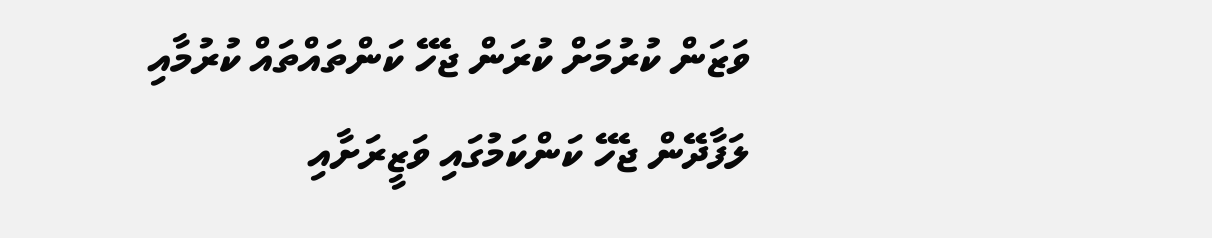ވަޒަން ކުރުމަށް ކުރަން ޖެހޭ ކަންތައްތައް ކުރުމާއި ލަފާދޭން ޖެހޭ ކަންކަމުގައި ވަޒީރަށާއި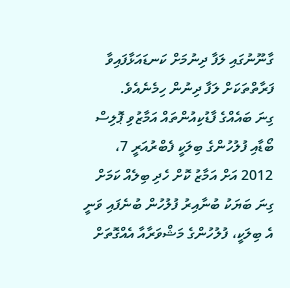ގާނޫނުގައި ލަފާ ދިނުމަށް ކަނޑައަޅާފައިވާ ފަރާތްތަކަށް ލަފާ ދިނުން ހިމެނެއެވެ.
ގިނަ ބައެއްގެ ފާޑުކިއުންތައް އަމާޒުވި ޕޮލިސް ބޯޑާއި ފުލުހުންގެ ބިލަކީ ފެބްރުއަރީ 7، 2012 އަށް އަމާޒު ކޮށް ހެދި ބިލެއް ކަމަށް ގިނަ ބަޔަކު ބުނާއިރު ފުލުހުން ބުނެފައި ވަނީ އެ ބިލަކީ، ފުލުހުންގެ މަޝްވަރާއާ އެއްގޮތަށް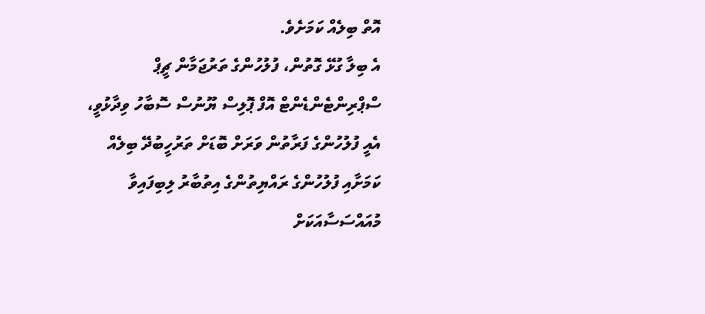އޮތް ބިލެއް ކަމަށެވެ.
އެ ބިލާ ގުޅޭ ގޮތުން، ފުލުހުންގެ ތަރުޖަމާން ޗީޕް ސްޕްރިންޓެންޑެންޓް އޮފް ޕޮލިސް ޔޫނުސް ސޮބާހު ވިދާޅުވީ، އެއީ ފުލުހުންގެ ފަރާތުން ވަރަށް ބޮޑަށް ތަރުހީބުދޭ ބިލެއް ކަމަށާއި ފުލުހުންގެ ރައްޔިތުންގެ އިތުބާރު ލިބިފައިވާ މުއައްސަސާއަކަށް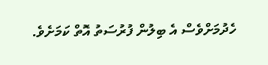ހެދުމަށްވެސް އެ ބިލުން ފުރުސަތު އޮތް ކަމަށެވެ.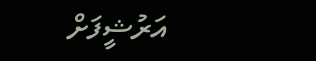އަރުޝީފަށް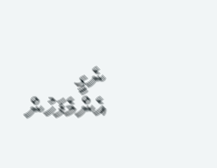ނެގީ
އެންމެފަހުން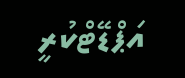އަޕްޑޭޓްކުރީ